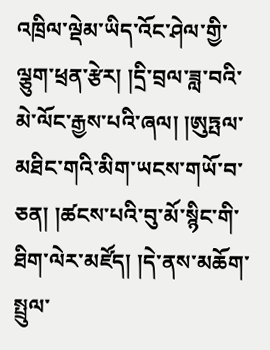འཁྲིལ་ལྡེམ་ཡིད་འོང་ཤེལ་གྱི་ལྕུག་ཕྲན་རྩེར། །དྲི་བྲལ་ཟླ་བའི་མེ་ལོང་རྒྱས་པའི་ཞལ། །ཨུཏྤལ་མཐིང་གའི་མིག་ཡངས་གཡོ་བ་ཅན། །ཚངས་པའི་བུ་མོ་སྙིང་གི་ཐིག་ལེར་མཛོད། །དེ་ནས་མཆོག་སྤྲུལ་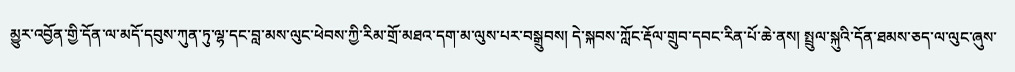མྱུར་འབྱོན་གྱི་དོན་ལ་མདོ་དབུས་ཀུན་ཏུ་ལྷ་དང་བླ་མས་ལུང་ཕེབས་ཀྱི་རིམ་གྲོ་མཐའ་དག་མ་ལུས་པར་བསྒྲུབས། དེ་སྐབས་ཀློང་རྡོལ་གྲུབ་དབང་རིན་པོ་ཆེ་ནས། སྤྲུལ་སྐུའི་དོན་ཐམས་ཅད་ལ་ལུང་ཞུས་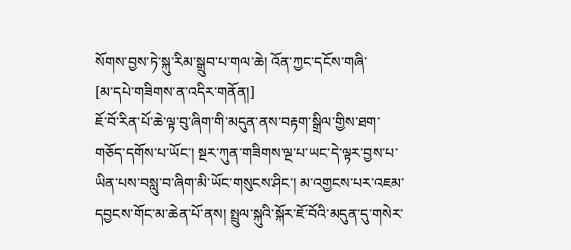སོགས་བྱས་ཏེ་སྐུ་རིམ་སྒྲུབ་པ་གལ་ཆེ། འོན་ཀྱང་དངོས་གཞི་
[མ་དཔེ་གཟིགས་ན་འདིར་གནོན།]
ཇོ་བོ་རིན་པོ་ཆེ་ལྟ་བུ་ཞིག་གི་མདུན་ནས་བརྟག་སྒྲིལ་གྱིས་ཐག་གཅོད་དགོས་པ་ཡོང་། སྔར་ཀུན་གཟིགས་ལྔ་པ་ཡང་དེ་ལྟར་བྱས་པ་ཡིན་པས་བསླུ་བ་ཞིག་མི་ཡོང་གསུངས་ཤིང་། མ་འགྱངས་པར་འཇམ་དབྱངས་གོང་མ་ཆེན་པོ་ནས། སྤྲུལ་སྐུའི་སྐོར་ཇོ་བོའི་མདུན་དུ་གསེར་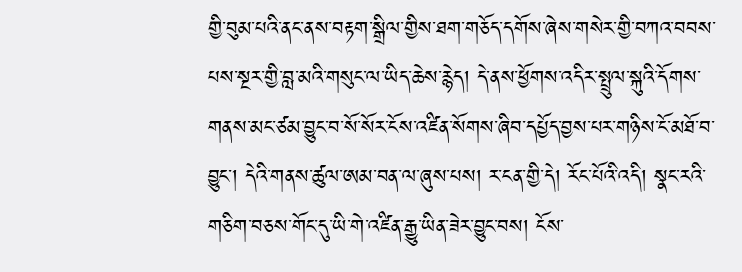གྱི་བུམ་པའི་ནང་ནས་བརྟག་སྒྲིལ་གྱིས་ཐག་གཅོད་དགོས་ཞེས་གསེར་གྱི་བཀའ་བབས་པས་སྔར་གྱི་བླ་མའི་གསུང་ལ་ཡིད་ཆེས་རྙེད། དེ་ནས་ཕྱོགས་འདིར་སྤྲུལ་སྐུའི་དོགས་གནས་མང་ཙམ་བྱུང་བ་སོ་སོར་ངོས་འཛིན་སོགས་ཞིབ་དཔྱོད་བྱས་པར་གཉིས་ངོ་མཐོ་བ་བྱུང་། དེའི་གནས་ཚུལ་ཨམ་བན་ལ་ཞུས་པས། ར་ངན་གྱི་དེ། རོང་པོའི་འདི། སྣང་རའི་གཅིག་བཅས་གོང་དུ་ཡི་གེ་འཛིན་རྒྱུ་ཡིན་ཟེར་བྱུང་བས། ངོས་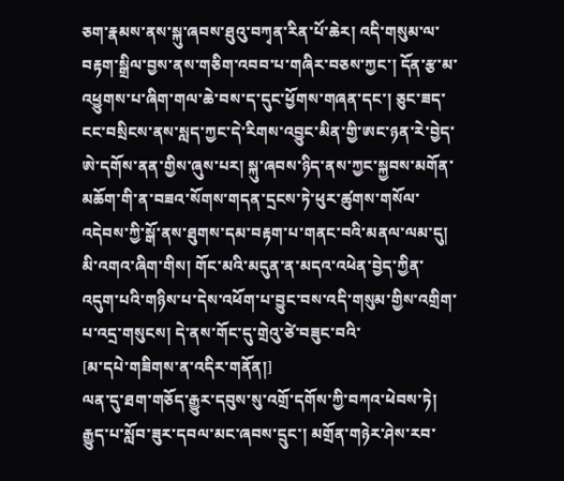ཅག་རྣམས་ནས་སྐུ་ཞབས་ཐུའུ་བཀྭན་རིན་པོ་ཆེར། འདི་གསུམ་ལ་བརྟག་སྒྲིལ་བྱས་ནས་གཅིག་འབབ་པ་གཞིར་བཅས་ཀྱང་། དོན་རྩ་མ་འཕྱུགས་པ་ཞིག་གལ་ཆེ་བས་ད་དུང་ཕྱོགས་གཞན་དང་། ཅུང་ཟད་ངང་བསྲིངས་ནས་སླད་ཀྱང་དེ་རིགས་འབྱུང་མིན་གྱི་ཨང་ཉན་རེ་བྱེད་ཨེ་དགོས་ནན་གྱིས་ཞུས་པར། སྐུ་ཞབས་ཉིད་ནས་ཀྱང་སྐྱབས་མགོན་མཆོག་གི་ན་བཟའ་སོགས་གདན་དྲངས་ཏེ་ཕུར་ཚུགས་གསོལ་འདེབས་ཀྱི་སྒོ་ནས་ཐུགས་དམ་བརྟག་པ་གནང་བའི་མནལ་ལམ་དུ། མི་འགའ་ཞིག་གིས། གོང་མའི་མདུན་ན་མདའ་འཕེན་བྱེད་ཀྱིན་འདུག་པའི་གཉིས་པ་དེས་འཕོག་པ་བྱུང་བས་འདི་གསུམ་གྱིས་འགྲིག་པ་འདྲ་གསུངས། དེ་ནས་གོང་དུ་གྲེའུ་ཙེ་བཟུང་བའི་
[མ་དཔེ་གཟིགས་ན་འདིར་གནོན།]
ལན་དུ་ཐག་གཅོད་རྒྱུར་དབུས་སུ་འགྲོ་དགོས་ཀྱི་བཀའ་ཕེབས་ཏེ། རྒྱུད་པ་སློབ་ཟུར་དབལ་མང་ཞབས་དྲུང་། མགྲོན་གཉེར་ཤེས་རབ་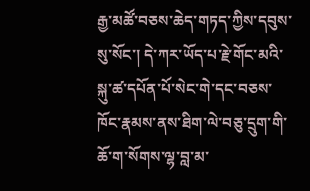རྒྱ་མཚོ་བཅས་ཆེད་གཏད་ཀྱིས་དབུས་སུ་སོང་། དེ་ཀར་ཡོད་པ་རྗེ་གོང་མའི་སྐུ་ཚ་དཔོན་པོ་སེང་གེ་དང་བཅས་ཁོང་རྣམས་ནས་ཐིག་ལེ་བཅུ་དྲུག་གི་ཆོ་ག་སོགས་ལྷ་བླ་མ་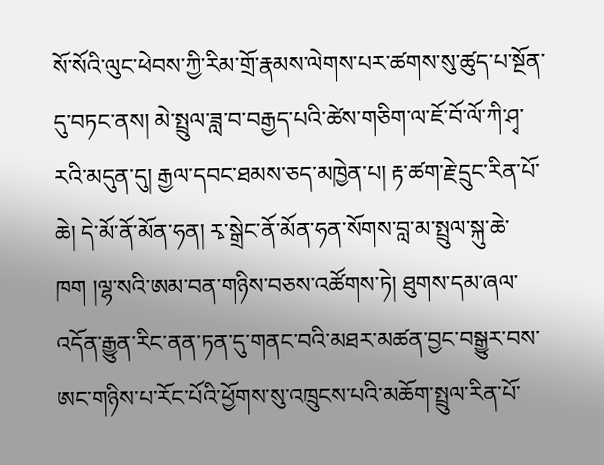སོ་སོའི་ལུང་ཕེབས་ཀྱི་རིམ་གྲོ་རྣམས་ལེགས་པར་ཚགས་སུ་ཚུད་པ་སྔོན་དུ་བཏང་ནས། མེ་སྤྲུལ་ཟླ་བ་བརྒྱད་པའི་ཚེས་གཅིག་ལ་ཇོ་བོ་ལོ་ཀི་ཤྭ་རའི་མདུན་དུ། རྒྱལ་དབང་ཐམས་ཅད་མཁྱེན་པ། རྟ་ཚག་རྗེ་དྲུང་རིན་པོ་ཆེ། དེ་མོ་ནོ་མོན་ཧན། རྭ་སྒྲེང་ནོ་མོན་ཧན་སོགས་བླ་མ་སྤྲུལ་སྐུ་ཆེ་ཁག །ལྷ་སའི་ཨམ་བན་གཉིས་བཅས་འཚོགས་ཏེ། ཐུགས་དམ་ཞལ་འདོན་རྒྱུན་རིང་ནན་ཏན་དུ་གནང་བའི་མཐར་མཚན་བྱང་བསྒྱུར་བས་ཨང་གཉིས་པ་རོང་པོའི་ཕྱོགས་སུ་འཁྲུངས་པའི་མཆོག་སྤྲུལ་རིན་པོ་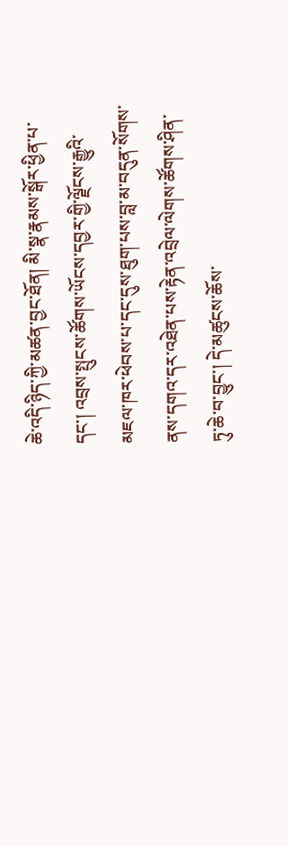ཆེ་འདི་ཉིད་ཀྱི་མཚན་བྱང་ཐོན། མི་སྣ་རྣམས་སྒོར་ཕྱིན་པ་དང་། འབྲས་སྤུངས་ཚོགས་ཡོངས་དབྱར་གྱི་ལྗོངས་རྒྱུའི་མཇལ་ཁར་ཕེབས་པ་དང་དུས་ཐུག་པས་བླ་མ་བདུན་སོགས་ནས་དགའ་དར་འཐེན་པས་རྟེན་འབྲེལ་ལེགས་ཚོགས་ཤིན་ཏུ་ཆེ་བ་བྱུང་། དེ་མཚུངས་ཆོས་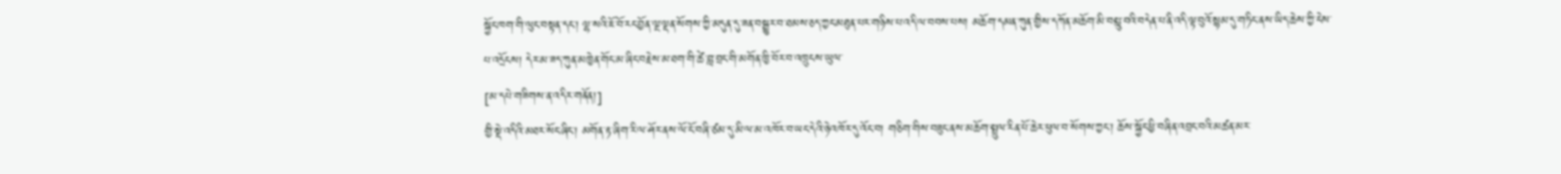སྐྱོང་ཁག་གི་ལུང་བསྟན་དང་། ལྷ་སའི་ཇོ་བོ་རང་བྱོན་ལྔ་ལྡན་སོགས་ཀྱི་མདུན་དུ་ཟན་བསྒྱུར་བ་ཐམས་ཅད་ཀྱང་མཐུན་པར་གཉིས་པ་འདི་ལ་བབས་པས། མཆོག་དམན་ཀུན་གྱིས་དཀོན་མཆོག་མི་བསླུ་བའི་བདེན་པ་ནི་འདི་ལྟ་བུའོ་སྙམ་དུ་གཏིང་ནས་ཡིད་ཆེས་ཀྱི་ངེས་པ་འདྲོངས། དེར་མ་ཟད་ཀུན་མཁྱེན་གོང་མ་ཞིང་བརྗེས་མ་ཐག་གི་ཚེ་བླ་བྲང་གི་མགོན་ཁྱི་བོར་བ་འཁྲུངས་ཡུལ་
[མ་དཔེ་གཟིགས་ན་འདིར་གནོན།]
གྱི་སྡེ་འདིའི་མཐར་སོང་ཞིང་། མགོན་རྟ་ཞིག་རི་ལ་ཤོར་ནས་ལོ་ངོ་བཞི་ཙམ་དུ་མི་ལ་མ་འཁོར་བ་ཡང་དེའི་ཉེ་འཁོར་དུ་འོང་བ། གཅིག་གིས་བཟུང་ནས་མཆོག་སྤྲུལ་རིན་པོ་ཆེར་ཕུལ་བ་སོགས་ཀྱང་། ཆོས་སྐྱོང་ཕྱི་བཞིན་འབྲང་བའི་མཚན་མར་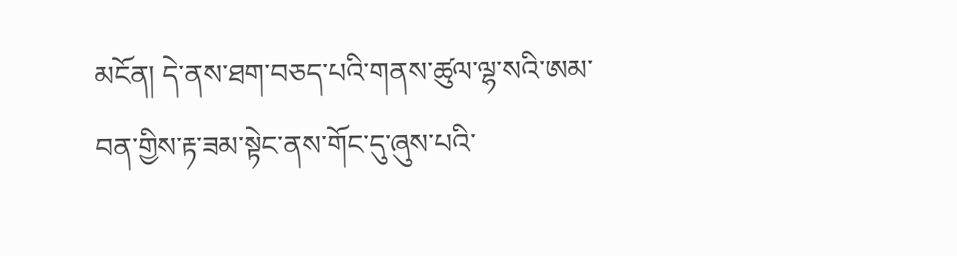མངོན། དེ་ནས་ཐག་བཅད་པའི་གནས་ཚུལ་ལྷ་སའི་ཨམ་བན་གྱིས་རྟ་ཟམ་སྟེང་ནས་གོང་དུ་ཞུས་པའི་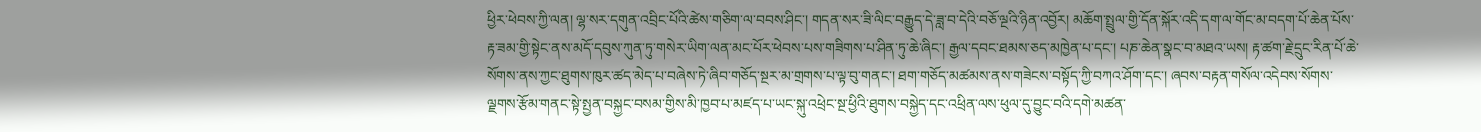ཕྱིར་ཕེབས་ཀྱི་ལན། ལྷ་སར་དགུན་འབྲིང་པོའི་ཚེས་གཅིག་ལ་བབས་ཤིང་། གདན་སར་ཟི་ལིང་བརྒྱུད་དེ་ཟླ་བ་དེའི་བཅོ་ལྔའི་ཉིན་འབྱོར། མཆོག་སྤྲུལ་གྱི་དོན་སྐོར་འདི་དག་ལ་གོང་མ་བདག་པོ་ཆེན་པོས་རྟ་ཟམ་གྱི་སྟེང་ནས་མདོ་དབུས་ཀུན་ཏུ་གསེར་ཡིག་ལན་མང་པོར་ཕེབས་པས་གཟིགས་པ་ཤིན་ཏུ་ཆེ་ཞིང་། རྒྱལ་དབང་ཐམས་ཅད་མཁྱེན་པ་དང་། པཎ་ཆེན་སྣང་བ་མཐའ་ཡས། རྟ་ཚག་རྗེ་དྲུང་རིན་པོ་ཆེ་སོགས་ནས་ཀྱང་ཐུགས་ཁུར་ཚད་མེད་པ་བཞེས་ཏེ་ཞིབ་གཅོད་སྔར་མ་གྲགས་པ་ལྟ་བུ་གནང་། ཐག་གཅོད་མཚམས་ནས་གཟེངས་བསྟོད་ཀྱི་བཀའ་ཤོག་དང་། ཞབས་བརྟན་གསོལ་འདེབས་སོགས་ལྗགས་རྩོམ་གནང་སྟེ་སྤྱན་བསྐྱང་བསམ་གྱིས་མི་ཁྱབ་པ་མཛད་པ་ཡང་སྐུ་འཕྲེང་སྔ་ཕྱིའི་ཐུགས་བསྐྱེད་དང་འཕྲིན་ལས་ཕུལ་དུ་བྱུང་བའི་དགེ་མཚན་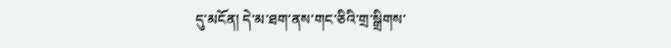དུ་མངོན། དེ་མ་ཐག་ནས་གང་ཅིའི་གྲ་སྒྲིགས་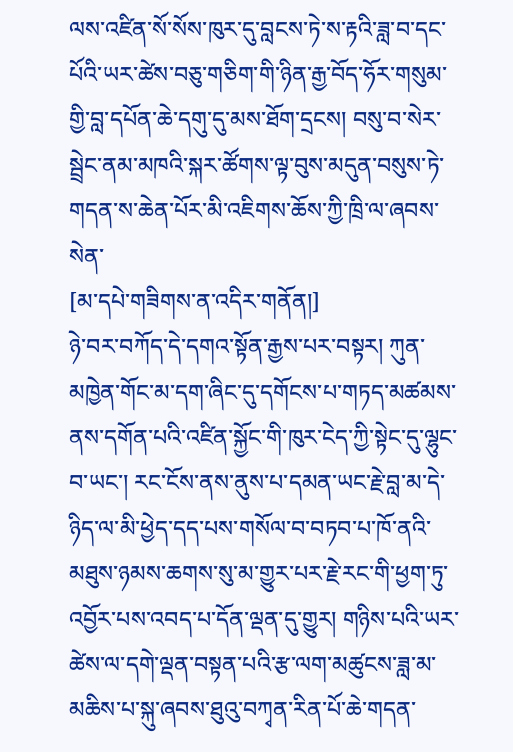ལས་འཛིན་སོ་སོས་ཁུར་དུ་བླངས་ཏེ་ས་རྟའི་ཟླ་བ་དང་པོའི་ཡར་ཚེས་བཅུ་གཅིག་གི་ཉིན་རྒྱ་བོད་ཧོར་གསུམ་གྱི་བླ་དཔོན་ཆེ་དགུ་དུ་མས་ཐོག་དྲངས། བསུ་བ་སེར་སྦྲེང་ནམ་མཁའི་སྐར་ཚོགས་ལྟ་བུས་མདུན་བསུས་ཏེ་གདན་ས་ཆེན་པོར་མི་འཇིགས་ཆོས་ཀྱི་ཁྲི་ལ་ཞབས་སེན་
[མ་དཔེ་གཟིགས་ན་འདིར་གནོན།]
ཉེ་བར་བཀོད་དེ་དགའ་སྟོན་རྒྱས་པར་བསྟར། ཀུན་མཁྱེན་གོང་མ་དག་ཞིང་དུ་དགོངས་པ་གཏད་མཚམས་ནས་དགོན་པའི་འཛིན་སྐྱོང་གི་ཁུར་ངེད་ཀྱི་སྟེང་དུ་ལྷུང་བ་ཡང་། རང་ངོས་ནས་ནུས་པ་དམན་ཡང་རྗེ་བླ་མ་དེ་ཉིད་ལ་མི་ཕྱེད་དད་པས་གསོལ་བ་བཏབ་པ་ཁོ་ནའི་མཐུས་ཉམས་ཆགས་སུ་མ་གྱུར་པར་རྗེ་རང་གི་ཕྱག་ཏུ་འབྱོར་པས་འབད་པ་དོན་ལྡན་དུ་གྱུར། གཉིས་པའི་ཡར་ཚེས་ལ་དགེ་ལྡན་བསྟན་པའི་རྩ་ལག་མཚུངས་ཟླ་མ་མཆིས་པ་སྐུ་ཞབས་ཐུའུ་བཀྭན་རིན་པོ་ཆེ་གདན་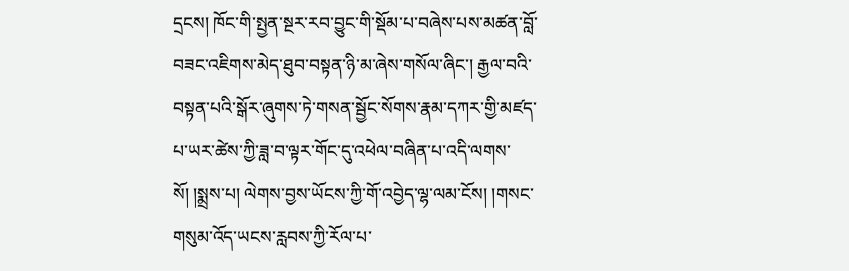དྲངས། ཁོང་གི་སྤྱན་སྔར་རབ་བྱུང་གི་སྡོམ་པ་བཞེས་པས་མཚན་བློ་བཟང་འཇིགས་མེད་ཐུབ་བསྟན་ཉི་མ་ཞེས་གསོལ་ཞིང་། རྒྱལ་བའི་བསྟན་པའི་སྒོར་ཞུགས་ཏེ་གསན་སྦྱོང་སོགས་རྣམ་དཀར་གྱི་མཛད་པ་ཡར་ཚེས་ཀྱི་ཟླ་བ་ལྟར་གོང་དུ་འཕེལ་བཞིན་པ་འདི་ལགས་སོ། །སྨྲས་པ། ལེགས་བྱས་ཡོངས་ཀྱི་གོ་འབྱེད་ལྷ་ལམ་ངོས། །གསང་གསུམ་འོད་ཡངས་རླབས་ཀྱི་རོལ་པ་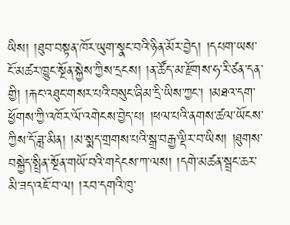ཡིས། །ཐུབ་བསྟན་ཁོར་ཡུག་སྣང་བའི་ཉིན་མོར་བྱེད། །དཔག་ཡས་ངོ་མཚར་ཁྱུང་སྔོན་སྐྱེས་ཀྱིས་དྲངས། །ན་ཚོད་མ་རྫོགས་ཧ་རི་ཙན་དན་གྱི། །རྐང་འཐུང་གསར་པའི་བསུང་ཞིམ་དྲི་ཡིས་ཀྱང་། །མཐའ་དག་ཕྱོགས་ཀྱི་འཁོར་ལོ་འགེངས་བྱེད་པ། །ཕལ་པའི་ནགས་ཚལ་ཡོངས་ཀྱིས་དོ་ཟླ་མིན། །མ་སྨད་གྲགས་པའི་སྒྲ་བརྒྱ་ལྡིར་བ་ཡིས། །ཐུགས་བསྐྱེད་སྤྲིན་སྔོན་གཡོ་བའི་གདེངས་ཀ་ལས། །དགེ་མཚན་སྦྲང་ཆར་མི་ཟད་འཇོ་བ་ལ། །རབ་དགའི་ཁུ་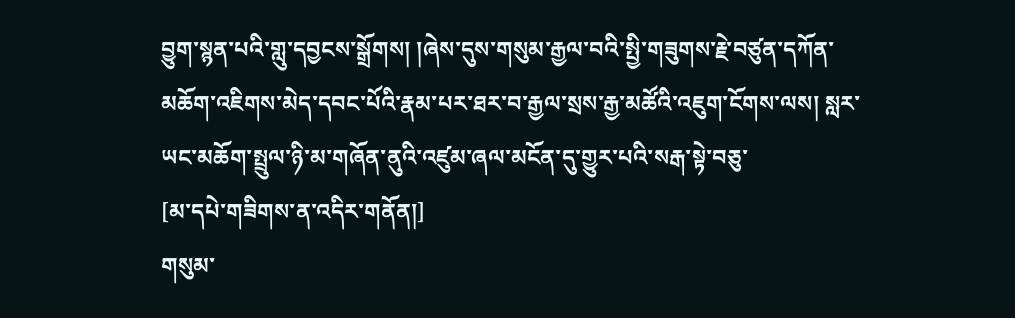བྱུག་སྙན་པའི་གླུ་དབྱངས་སྒྲོགས། །ཞེས་དུས་གསུམ་རྒྱལ་བའི་སྤྱི་གཟུགས་རྗེ་བཙུན་དཀོན་མཆོག་འཇིགས་མེད་དབང་པོའི་རྣམ་པར་ཐར་བ་རྒྱལ་སྲས་རྒྱ་མཚོའི་འཇུག་ངོགས་ལས། སླར་ཡང་མཆོག་སྤྲུལ་ཉི་མ་གཞོན་ནུའི་འཛུམ་ཞལ་མངོན་དུ་གྱུར་པའི་སརྒ་སྟེ་བཅུ་
[མ་དཔེ་གཟིགས་ན་འདིར་གནོན།]
གསུམ་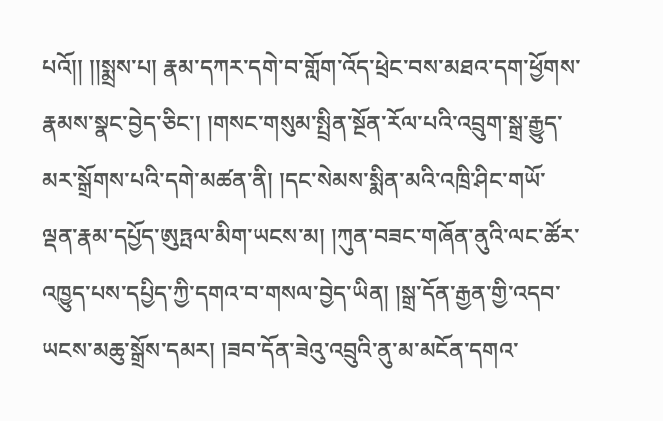པའོ།། །།སྨྲས་པ། རྣམ་དཀར་དགེ་བ་གློག་འོད་ཕྲེང་བས་མཐའ་དག་ཕྱོགས་རྣམས་སྣང་བྱེད་ཅིང་། །གསང་གསུམ་སྤྲིན་སྔོན་རོལ་པའི་འབྲུག་སྒྲ་རྒྱུད་མར་སྒྲོགས་པའི་དགེ་མཚན་ནི། །དང་སེམས་སྨིན་མའི་འཁྲི་ཤིང་གཡོ་ལྡན་རྣམ་དཔྱོད་ཨུཏྤལ་མིག་ཡངས་མ། །ཀུན་བཟང་གཞོན་ནུའི་ལང་ཚོར་འཁྱུད་པས་དཔྱིད་ཀྱི་དགའ་བ་གསལ་བྱེད་ཡིན། །སྒྲ་དོན་རྒྱན་གྱི་འདབ་ཡངས་མཆུ་སྒྲོས་དམར། །ཟབ་དོན་ཟེའུ་འབྲུའི་ནུ་མ་མངོན་དགའ་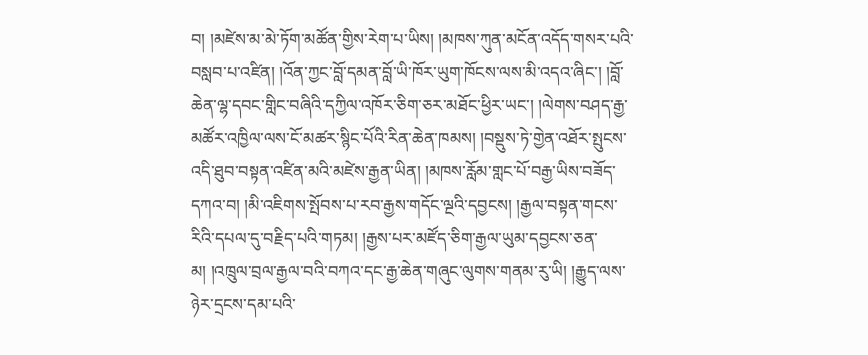བ། །མཛེས་མ་མེ་ཏོག་མཚོན་གྱིས་རེག་པ་ཡིས། །མཁས་ཀུན་མངོན་འདོད་གསར་པའི་བསླབ་པ་འཛིན། །འོན་ཀྱང་བློ་དམན་བློ་ཡི་ཁོར་ཡུག་ཁོངས་ལས་མི་འདའ་ཞིང་། །བློ་ཆེན་ལྷ་དབང་གླིང་བཞིའི་དཀྱིལ་འཁོར་ཅིག་ཅར་མཐོང་ཕྱིར་ཡང་། །ལེགས་བཤད་རྒྱ་མཚོར་འཁྱིལ་ལས་ངོ་མཚར་སྙིང་པོའི་རིན་ཆེན་ཁམས། །བསྡུས་ཏེ་གྱེན་འཐོར་སྤུངས་འདི་ཐུབ་བསྟན་འཛིན་མའི་མཛེས་རྒྱན་ཡིན། །མཁས་རློམ་གླང་པོ་བརྒྱ་ཡིས་བཟོད་དཀའ་བ། །མི་འཇིགས་སྤོབས་པ་རབ་རྒྱས་གདོང་ལྔའི་དབྱངས། །རྒྱལ་བསྟན་གངས་རིའི་དཔལ་དུ་བརྗིད་པའི་གཏམ། །རྒྱས་པར་མཛོད་ཅིག་རྒྱལ་ཡུམ་དབྱངས་ཅན་མ། །འཁྲུལ་བྲལ་རྒྱལ་བའི་བཀའ་དང་རྒྱ་ཆེན་གཞུང་ལུགས་གནམ་རུ་ཡི། །རྒྱུད་ལས་ཉེར་དྲངས་དམ་པའི་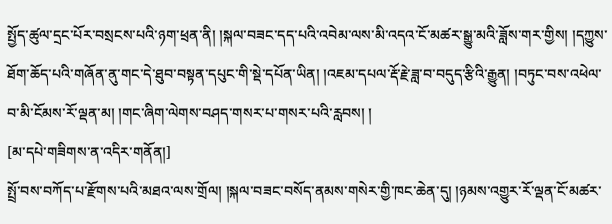སྤྱོད་ཚུལ་དྲང་པོར་བསྲངས་པའི་ཉག་ཕྲན་ནི། །སྐལ་བཟང་དད་པའི་འབེམ་ལས་མི་འདའ་ངོ་མཚར་སྒྱུ་མའི་ཟློས་གར་གྱིས། །དཀྱུས་ཐོག་ཆོད་པའི་གཞོན་ནུ་གང་དེ་ཐུབ་བསྟན་དཔུང་གི་སྡེ་དཔོན་ཡིན། །འཇམ་དཔལ་རྡོ་རྗེ་ཟླ་བ་བདུད་རྩིའི་རྒྱུན། །བཏུང་བས་འཕེལ་བ་མི་ངོམས་རོ་ལྡན་མ། །གང་ཞིག་ལེགས་བཤད་གསར་པ་གསར་པའི་རླབས། །
[མ་དཔེ་གཟིགས་ན་འདིར་གནོན།]
སྤྲོ་བས་བཀོད་པ་རྫོགས་པའི་མཐའ་ལས་གྲོལ། །སྐལ་བཟང་བསོད་ནམས་གསེར་གྱི་ཁང་ཆེན་དུ། །ཉམས་འགྱུར་རོ་ལྡན་ངོ་མཚར་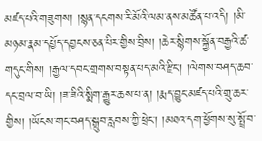མཛད་པའི་གཟུགས། །སྙན་དངགས་རི་མོའི་ལམ་ནས་མཚོན་པ་འདི། །མི་མཉམ་རྣམ་དཔྱོད་དབྱངས་ཅན་པིར་གྱིས་བྲིས། །ཆེར་སྙིགས་སྐྱོན་བརྒྱའི་ཚ་གདུང་གིས། །རྒྱལ་དབང་གྲགས་བསྟན་པད་མའི་རྫིང་། །ལེགས་བཤད་ཆབ་དང་བྲལ་བ་ཡི། །ཟ་ཟིའི་སྨིག་རྒྱུར་ཆས་པ་ན། །རྨད་བྱུང་མཛད་པའི་གྲུ་ཆར་གྱིས། །ཡོངས་གང་བཤད་སྒྲུབ་རླབས་ཀྱི་ཕྲེང་། །མཐའ་དག་ཕྱོགས་སུ་སྤྲོ་བ་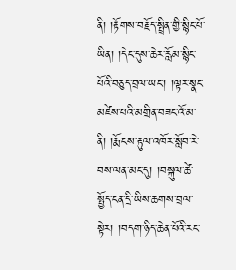ནི། །རྟོགས་བརྗོད་སྤྲིན་གྱི་སྙིང་པོ་ཡིན། །དེང་དུས་ཆེར་རློམ་སྙིང་པོའི་བཅུད་བྲལ་ཡང་། །ལྟར་སྣང་མཛེས་པའི་མགྲིན་བཟང་འོ་མ་ནི། །རྨོངས་རྟུལ་འཁོར་སློབ་རེ་བས་ལན་མང་དུ། །བསྐུལ་ཚེ་སྤྱོད་ངན་དྲི་ཡིས་ཆགས་བྲལ་སྟེར། །བདག་ཉིད་ཆེན་པོའི་རང་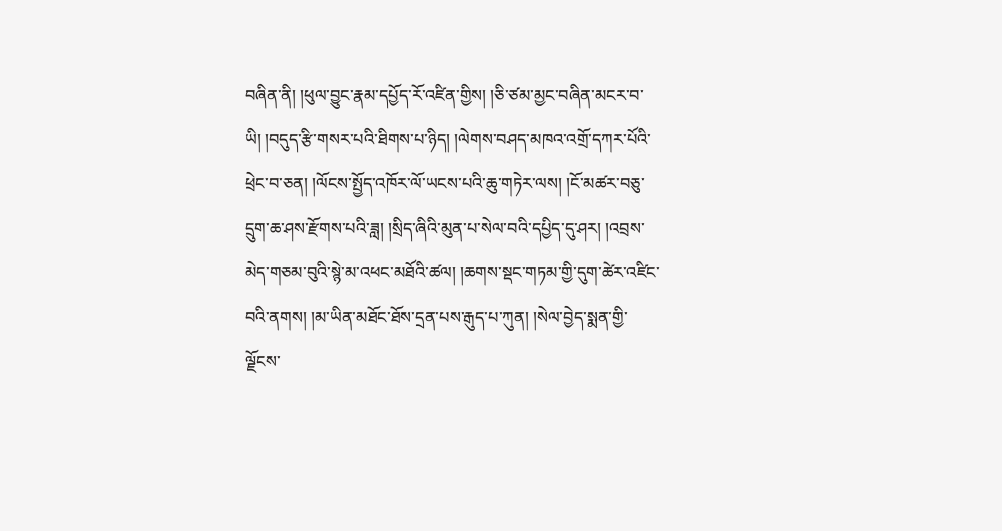བཞིན་ནི། །ཕུལ་བྱུང་རྣམ་དཔྱོད་རོ་འཛིན་གྱིས། །ཅི་ཙམ་མྱང་བཞིན་མངར་བ་ཡི། །བདུད་རྩི་གསར་པའི་ཐིགས་པ་ཉིད། །ལེགས་བཤད་མཁའ་འགྲོ་དཀར་པོའི་ཕྲེང་བ་ཅན། །ལོངས་སྤྱོད་འཁོར་ལོ་ཡངས་པའི་ཆུ་གཏེར་ལས། །ངོ་མཚར་བཅུ་དྲུག་ཆ་ཤས་རྫོགས་པའི་ཟླ། །སྲིད་ཞིའི་མུན་པ་སེལ་བའི་དཔྱིད་དུ་ཤར། །འབྲས་མེད་གཅམ་བུའི་སྙེ་མ་འཕང་མཐོའི་ཚལ། །ཆགས་སྡང་གཏམ་གྱི་དུག་ཚེར་འཛིང་བའི་ནགས། །མ་ཡིན་མཐོང་ཐོས་དྲན་པས་རྒུད་པ་ཀུན། །སེལ་བྱེད་སྨན་གྱི་ལྗོངས་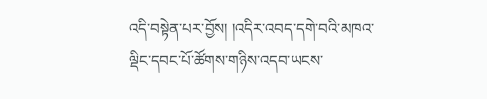འདི་བསྟེན་པར་བྱོས། །འདིར་འབད་དགེ་བའི་མཁའ་ལྡིང་དབང་པོ་ཚོགས་གཉིས་འདབ་ཡངས་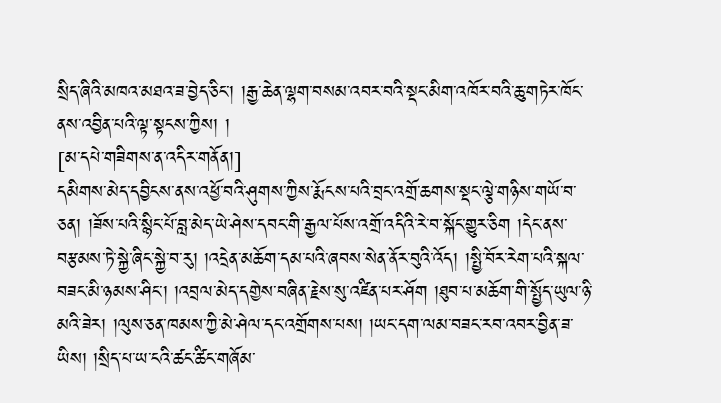སྲིད་ཞིའི་མཁའ་མཐའ་ཟ་བྱེད་ཅིང་། །རྒྱ་ཆེན་ལྷག་བསམ་འབར་བའི་སྡང་མིག་འཁོར་བའི་ཆུ་གཏེར་ཁོང་ནས་འབྱིན་པའི་ལྟ་སྟངས་ཀྱིས། །
[མ་དཔེ་གཟིགས་ན་འདིར་གནོན།]
དམིགས་མེད་དབྱིངས་ནས་འཕྱོ་བའི་ཤུགས་ཀྱིས་རྨོངས་པའི་བྲང་འགྲོ་ཆགས་སྡང་ལྕེ་གཉིས་གཡོ་བ་ཅན། །ཟོས་པའི་སྙིང་པོ་བླ་མེད་ཡེ་ཤེས་དབང་གི་རྒྱལ་པོས་འགྲོ་འདིའི་རེ་བ་སྐོང་གྱུར་ཅིག །དེང་ནས་བརྩམས་ཏེ་སྐྱེ་ཞིང་སྐྱེ་བ་རུ། །འདྲེན་མཆོག་དམ་པའི་ཞབས་སེན་ནོར་བུའི་འོད། །སྤྱི་བོར་རེག་པའི་སྐལ་བཟང་མི་ཉམས་ཤིང་། །འབྲལ་མེད་དགྱེས་བཞིན་རྗེས་སུ་འཛིན་པར་ཤོག །ཐུབ་པ་མཆོག་གི་སྤྱོད་ཡུལ་ཉི་མའི་ཟེར། །ལུས་ཅན་ཁམས་ཀྱི་མེ་ཤེལ་དང་འགྲོགས་པས། །ཡང་དག་ལམ་བཟང་རབ་འབར་བྱིན་ཟ་ཡིས། །སྲིད་པ་ཡ་ངའི་ཚང་ཚིང་གཞོམ་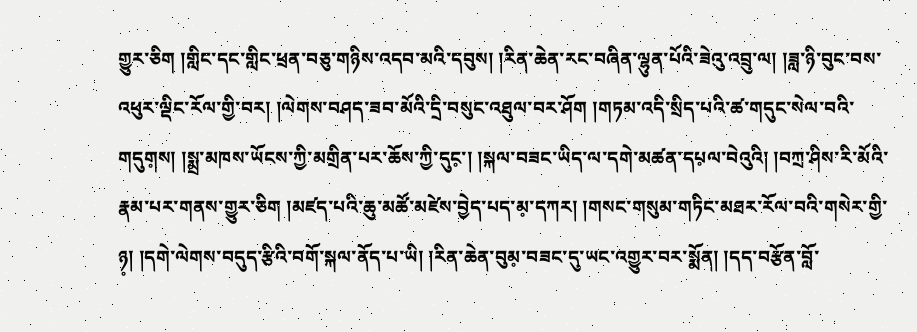གྱུར་ཅིག །གླིང་དང་གླིང་ཕྲན་བཅུ་གཉིས་འདབ་མའི་དབུས། །རིན་ཆེན་རང་བཞིན་ལྷུན་པོའི་ཟེའུ་འབྲུ་ལ། །ཟླ་ཉི་བུང་བས་འཕུར་ལྡིང་རོལ་གྱི་བར། །ལེགས་བཤད་ཟབ་མོའི་དྲི་བསུང་འཐུལ་བར་ཤོག །གཏམ་འདི་སྲིད་པའི་ཚ་གདུང་སེལ་བའི་གདུག༷ས། །སྨྲ་མཁས་ཡོངས་ཀྱི་མགྲིན་པར་ཆོས་ཀྱི་དུང༷་། །སྐལ་བཟང་ཡིད་ལ་དགེ་མཚན་དཔ༷ལ་བེའུའི། །བཀྲ་ཤིས་རི་མོའི་རྣམ་པར་གནས་གྱུར་ཅིག །མཛད་པའི་ཆུ་མཚོ་མཛེས་བྱེད་པད་མ༷་དཀར། །གསང་གསུམ་གཏིང་མཐར་རོལ་བའི་གསེར་གྱི་ཉ༷། །དགེ་ལེགས་བདུད་རྩིའི་བགོ་སྐལ་ནོད་པ་ཡི། །རིན་ཆེན་བུམ༷་བཟང་དུ་ཡང་འགྱུར་བར་སྨོན། །དད་བརྩོན་བློ་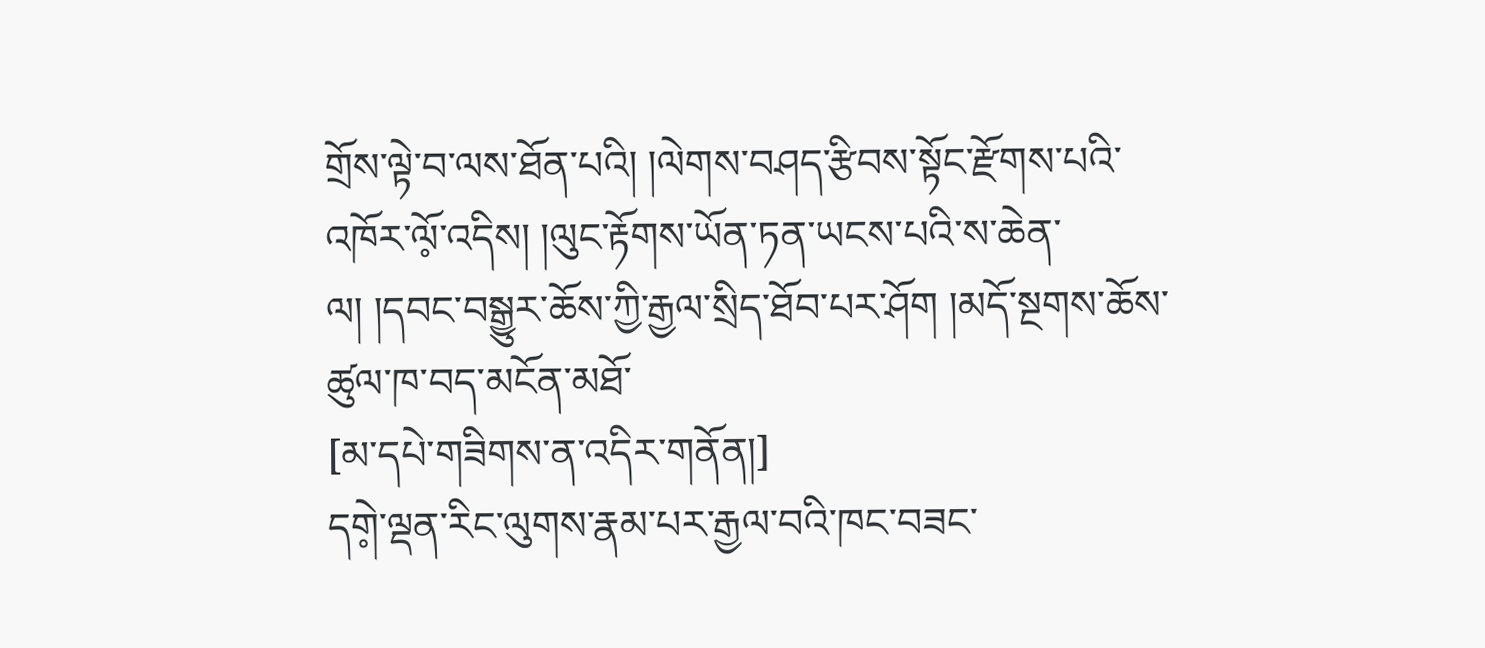གྲོས་ལྟེ་བ་ལས་ཐོན་པའི། །ལེགས་བཤད་རྩིབས་སྟོང་རྫོགས་པའི་འཁོར་ལོ༷་འདིས། །ལུང་རྟོགས་ཡོན་ཏན་ཡངས་པའི་ས་ཆེན་ལ། །དབང་བསྒྱུར་ཆོས་ཀྱི་རྒྱལ་སྲིད་ཐོབ་པར་ཤོག །མདོ་སྔགས་ཆོས་ཚུལ་ཁ་བད་མངོན་མཐོ་
[མ་དཔེ་གཟིགས་ན་འདིར་གནོན།]
དགེ༷་ལྡན་རིང་ལུགས་རྣམ་པར་རྒྱལ་བའི་ཁང་བཟང་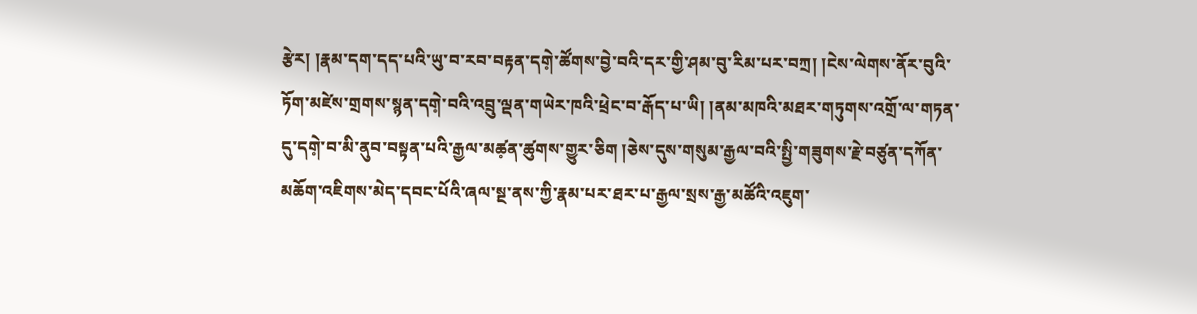རྩེར། །རྣམ་དག་དད་པའི་ཡུ་བ་རབ་བརྟན་དགེ༷་ཚོགས་བྱེ་བའི་དར་གྱི་ཤམ་བུ་རིམ་པར་བཀྲ། །ངེས་ལེགས་ནོར་བུའི་ཏོག་མཛེས་གྲགས་སྙན་དགེ༷་བའི་འབྲུ་ལྡན་གཡེར་ཁའི་ཕྲེང་བ་རྒོད་པ་ཡི། །ནམ་མཁའི་མཐར་གཏུགས་འགྲོ་ལ་གཏན་དུ་དགེ༷་བ་མི་ནུབ་བསྟན་པའི་རྒྱལ་མཚ༷ན་ཚུགས་གྱུར་ཅིག །ཅེས་དུས་གསུམ་རྒྱལ་བའི་སྤྱི་གཟུགས་རྗེ་བཙུན་དཀོན་མཆོག་འཇིགས་མེད་དབང་པོའི་ཞལ་སྔ་ནས་ཀྱི་རྣམ་པར་ཐར་པ་རྒྱལ་སྲས་རྒྱ་མཚོའི་འཇུག་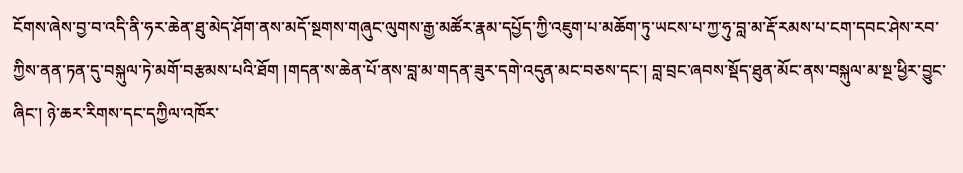ངོགས་ཞེས་བྱ་བ་འདི་ནི་ཧར་ཆེན་ཐུ་མེད་ཤོག་ནས་མདོ་སྔགས་གཞུང་ལུགས་རྒྱ་མཚོར་རྣམ་དཔྱོད་ཀྱི་འཇུག་པ་མཆོག་ཏུ་ཡངས་པ་ཀྱ་ཧུ་བླ་མ་རྡོ་རམས་པ་ངག་དབང་ཤེས་རབ་ཀྱིས་ནན་ཏན་དུ་བསྐུལ་ཏེ་མགོ་བརྩམས་པའི་ཐོག །གདན་ས་ཆེན་པོ་ནས་བླ་མ་གདན་ཟུར་དགེ་འདུན་མང་བཅས་དང་། བླ་བྲང་ཞབས་སྡོད་ཐུན་མོང་ནས་བསྐུལ་མ་སྔ་ཕྱིར་བྱུང་ཞིང་། ཉེ་ཆར་རིགས་དང་དཀྱིལ་འཁོར་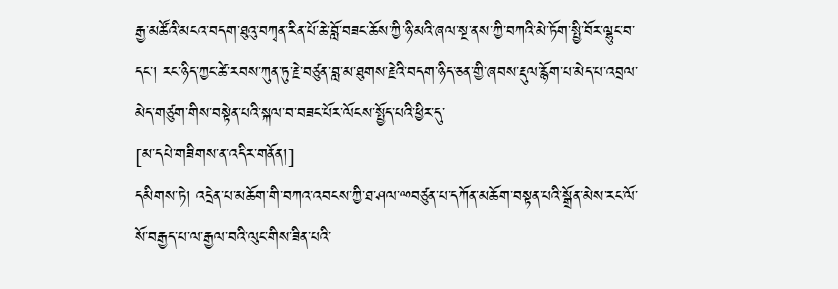རྒྱ་མཚོའི་མངའ་བདག་ཐུའུ་བཀྭན་རིན་པོ་ཆེ་བློ་བཟང་ཆོས་ཀྱི་ཉི་མའི་ཞལ་སྔ་ནས་ཀྱི་བཀའི་མེ་ཏོག་སྤྱི་བོར་ལྷུང་བ་དང་། རང་ཉིད་ཀྱང་ཚེ་རབས་ཀུན་ཏུ་རྗེ་བཙུན་བླ་མ་ཐུགས་རྗེའི་བདག་ཉིད་ཅན་གྱི་ཞབས་རྡུལ་རྙོག་པ་མེད་པ་འབྲལ་མེད་གཙུག་གིས་བསྟེན་པའི་སྐལ་བ་བཟང་པོར་ལོངས་སྤྱོད་པའི་ཕྱིར་དུ་
[མ་དཔེ་གཟིགས་ན་འདིར་གནོན།]
དམིགས་ཏེ། འདྲེན་པ་མཆོག་གི་བཀའ་འབངས་ཀྱི་ཐ་ཤལ་ྋབཙུན་པ་དཀོན་མཆོག་བསྟན་པའི་སྒྲོན་མེས་རང་ལོ་སོ་བརྒྱད་པ་ལ་རྒྱལ་བའི་ལུང་གིས་ཟིན་པའི་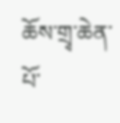ཆོས་གྲྭ་ཆེན་པོ་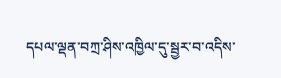དཔལ་ལྡན་བཀྲ་ཤིས་འཁྱིལ་དུ་སྦྱར་བ་འདིས་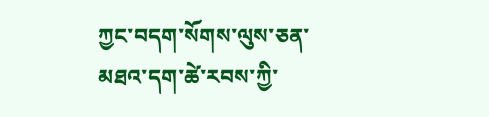ཀྱང་བདག་སོགས་ལུས་ཅན་མཐའ་དག་ཚེ་རབས་ཀྱི་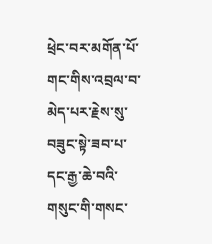ཕྲེང་བར་མགོན་པོ་གང་གིས་འབྲལ་བ་མེད་པར་རྗེས་སུ་བཟུང་སྟེ་ཟབ་པ་དང་རྒྱ་ཆེ་བའི་གསུང་གི་གསང་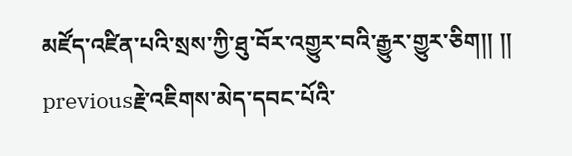མཛོད་འཛིན་པའི་སྲས་ཀྱི་ཐུ་བོར་འགྱུར་བའི་རྒྱུར་གྱུར་ཅིག།། །།
previousརྗེ་འཇིགས་མེད་དབང་པོའི་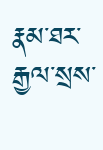རྣམ་ཐར་རྒྱལ་སྲས་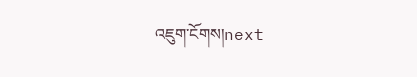འཇུག་ངོགས།next